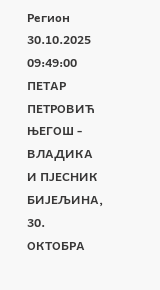Регион
30.10.2025
09:49:00
ПЕТАР ПЕТРОВИЋ ЊЕГОШ - ВЛАДИКА И ПЈЕСНИК
БИЈЕЉИНА, 30. ОКТОБРА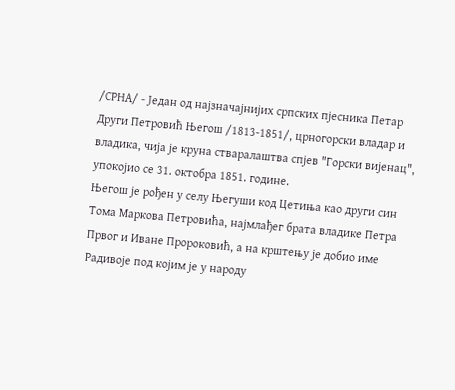/СРНА/ - Један од најзначајнијих српских пјесника Петар Други Петровић Његош /1813-1851/, црногорски владар и владика, чија је круна стваралаштва спјев "Горски вијенац", упокојио се 31. октобра 1851. године.
Његош је рођен у селу Његуши код Цетиња као други син Тома Маркова Петровића, најмлађег брата владике Петра Првог и Иване Пророковић, а на крштењу је добио име Радивоје под којим је у народу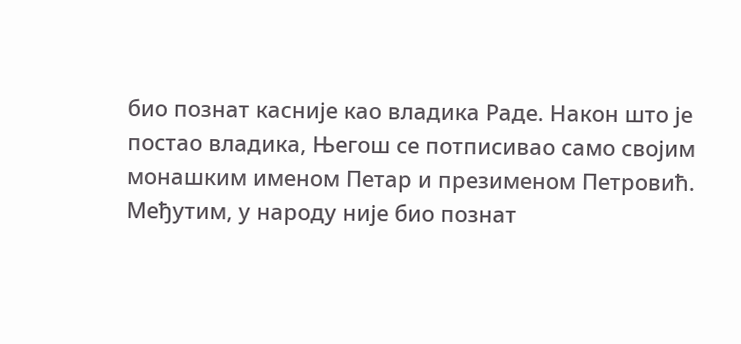био познат касније као владика Раде. Након што је постао владика, Његош се потписивао само својим монашким именом Петар и презименом Петровић. Међутим, у народу није био познат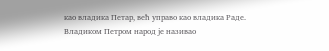као владика Петар, већ управо као владика Раде. Владиком Петром народ је називао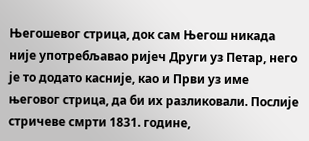Његошевог стрица, док сам Његош никада није употребљавао ријеч Други уз Петар, него је то додато касније, као и Први уз име његовог стрица, да би их разликовали. Послије стричеве смрти 1831. године,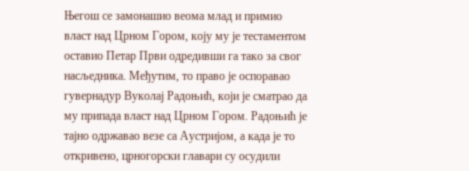Његош се замонашио веома млад и примио власт над Црном Гором, коју му је тестаментом оставио Петар Први одредивши га тако за свог насљедника. Међутим, то право је оспоравао гувернадур Вуколај Радоњић, који је сматрао да му припада власт над Црном Гором. Радоњић је тајно одржавао везе са Аустријом, а када је то откривено, црногорски главари су осудили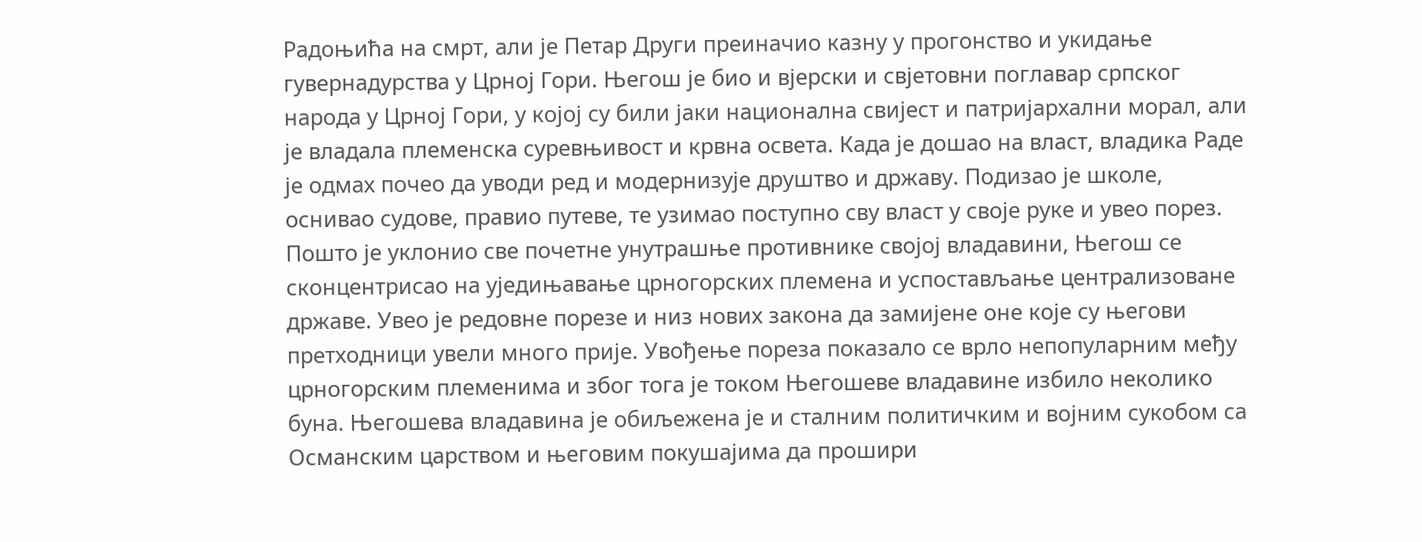Радоњића на смрт, али је Петар Други преиначио казну у прогонство и укидање гувернадурства у Црној Гори. Његош је био и вјерски и свјетовни поглавар српског народа у Црној Гори, у којој су били јаки национална свијест и патријархални морал, али је владала племенска суревњивост и крвна освета. Када је дошао на власт, владика Раде је одмах почео да уводи ред и модернизује друштво и државу. Подизао је школе, оснивао судове, правио путеве, те узимао поступно сву власт у своје руке и увео порез. Пошто је уклонио све почетне унутрашње противнике својој владавини, Његош се сконцентрисао на уједињавање црногорских племена и успостављање централизоване државе. Увео је редовне порезе и низ нових закона да замијене оне које су његови претходници увели много прије. Увођење пореза показало се врло непопуларним међу црногорским племенима и због тога је током Његошеве владавине избило неколико буна. Његошева владавина је обиљежена је и сталним политичким и војним сукобом са Османским царством и његовим покушајима да прошири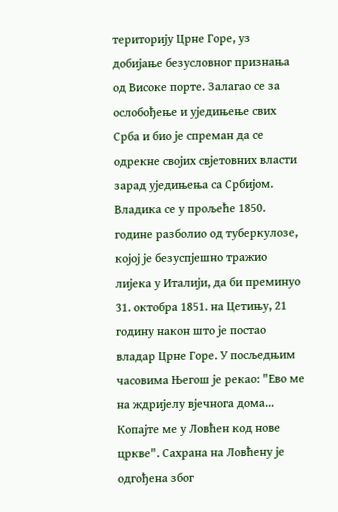територију Црне Горе, уз добијање безусловног признања од Високе порте. Залагао се за ослобођење и уједињење свих Срба и био је спреман да се одрекне својих свјетовних власти зарад уједињења са Србијом. Владика се у прољеће 1850. године разболио од туберкулозе, којој је безуспјешно тражио лијека у Италији, да би преминуо 31. октобра 1851. на Цетињу, 21 годину након што је постао владар Црне Горе. У посљедњим часовима Његош је рекао: "Ево ме на ждријелу вјечнога дома... Копајте ме у Ловћен код нове цркве". Сахрана на Ловћену је одгођена због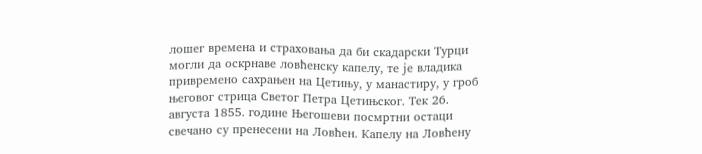лошег времена и страховања да би скадарски Турци могли да оскрнаве ловћенску капелу, те је владика привремено сахрањен на Цетињу, у манастиру, у гроб његовог стрица Светог Петра Цетињског. Тек 26. августа 1855. године Његошеви посмртни остаци свечано су пренесени на Ловћен. Капелу на Ловћену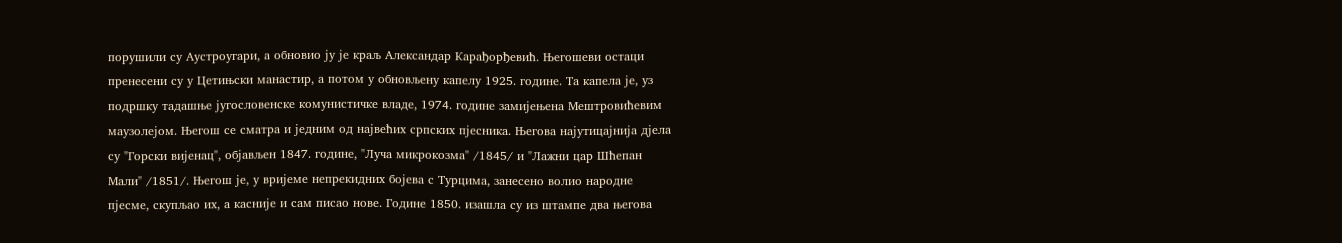порушили су Аустроугари, а обновио ју је краљ Александар Карађорђевић. Његошеви остаци пренесени су у Цетињски манастир, а потом у обновљену капелу 1925. године. Та капела је, уз подршку тадашње југословенске комунистичке владе, 1974. године замијењена Мештровићевим маузолејом. Његош се сматра и једним од највећих српских пјесника. Његова најутицајнија дјела су "Горски вијенац", објављен 1847. године, "Луча микрокозма" /1845/ и "Лажни цар Шћепан Мали" /1851/. Његош је, у вријеме непрекидних бојева с Турцима, занесено волио народне пјесме, скупљао их, а касније и сам писао нове. Године 1850. изашла су из штампе два његова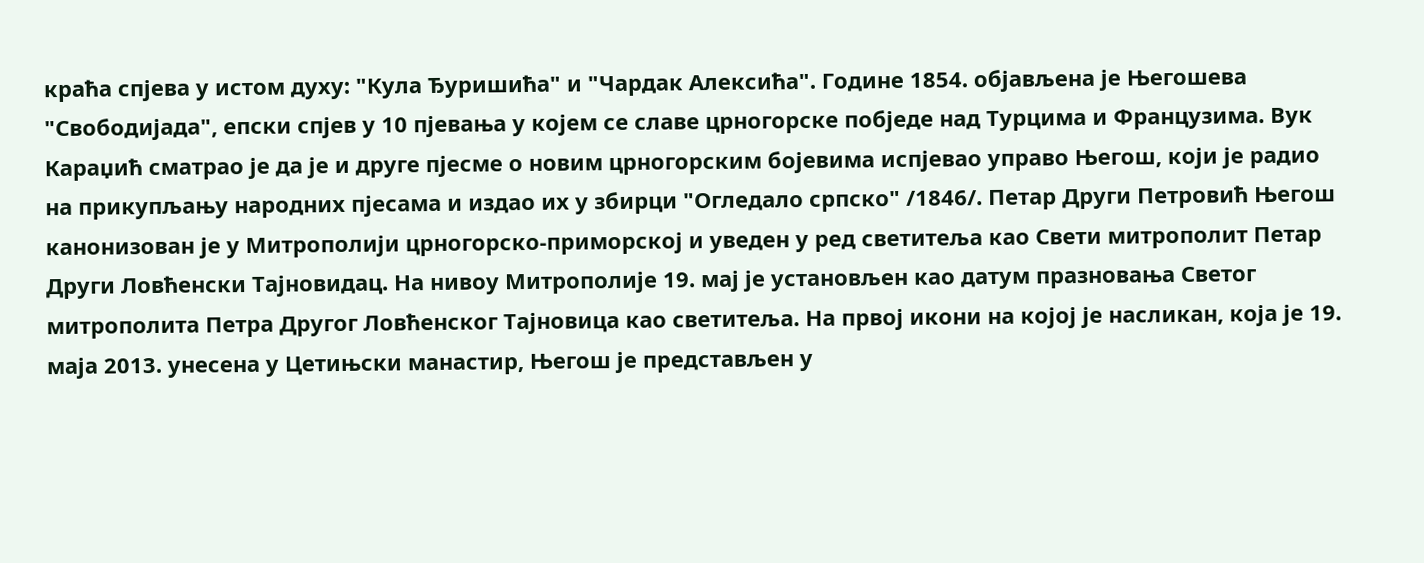краћа спјева у истом духу: "Кула Ђуришића" и "Чардак Алексића". Године 1854. објављена је Његошева "Свободијада", епски спјев у 10 пјевања у којем се славе црногорске побједе над Турцима и Французима. Вук Караџић сматрао је да је и друге пјесме о новим црногорским бојевима испјевао управо Његош, који је радио на прикупљању народних пјесама и издао их у збирци "Огледало српско" /1846/. Петар Други Петровић Његош канонизован је у Митрополији црногорско-приморској и уведен у ред светитеља као Свети митрополит Петар Други Ловћенски Тајновидац. На нивоу Митрополије 19. мај је установљен као датум празновања Светог митрополита Петра Другог Ловћенског Тајновица као светитеља. На првој икони на којој је насликан, која је 19. маја 2013. унесена у Цетињски манастир, Његош је представљен у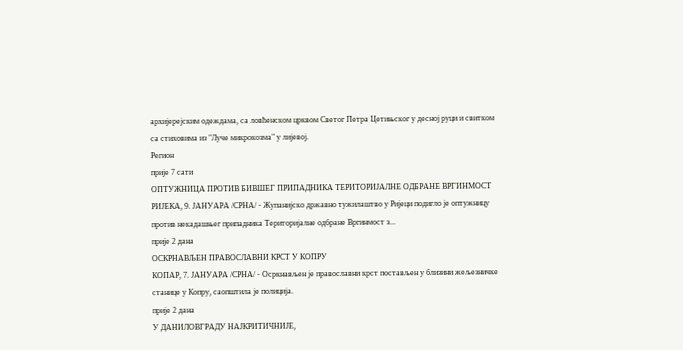архијерејским одеждама, са ловћенском црквом Светог Петра Цетињског у десној руци и свитком са стиховима из "Луче микрокозма" у лијевој.
Регион
прије 7 сати
ОПТУЖНИЦА ПРОТИВ БИВШЕГ ПРИПАДНИКА ТЕРИТОРИЈАЛНЕ ОДБРАНЕ ВРГИНМОСТ
РИЈЕКА, 9. ЈАНУАРА /СРНА/ - Жупанијско државно тужилаштво у Ријеци подигло је оптужницу против некадашњег припадника Територијалне одбране Вргинмост з...
прије 2 дана
ОСКРНАВЉЕН ПРАВОСЛАВНИ КРСТ У КОПРУ
КОПАР, 7. ЈАНУАРА /СРНА/ - Осркнављен је православни крст постављен у близини жељезничке станице у Копру, саопштила је полиција.
прије 2 дана
У ДАНИЛОВГРАДУ НАЈКРИТИЧНИЈЕ,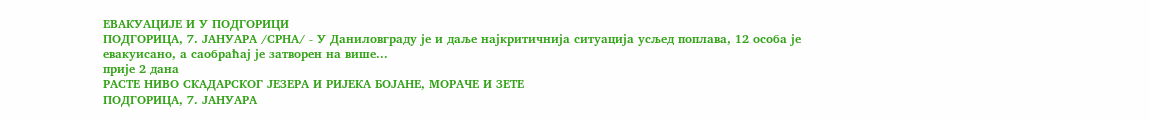ЕВАКУАЦИЈЕ И У ПОДГОРИЦИ
ПОДГОРИЦА, 7. ЈАНУАРА /СРНА/ - У Даниловграду је и даље најкритичнија ситуација усљед поплава, 12 особа је евакуисано, а саобраћај је затворен на више...
прије 2 дана
РАСТЕ НИВО СКАДАРСКОГ ЈЕЗЕРА И РИЈЕКА БОЈАНЕ, МОРАЧЕ И ЗЕТЕ
ПОДГОРИЦА, 7. ЈАНУАРА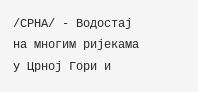/СРНА/ - Водостај на многим ријекама у Црној Гори и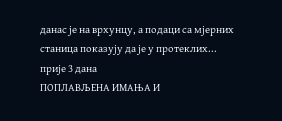данас је на врхунцу, а подаци са мјерних станица показују да је у протеклих...
прије 3 дана
ПОПЛАВЉЕНА ИМАЊА И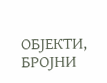ОБЈЕКТИ, БРОЈНИ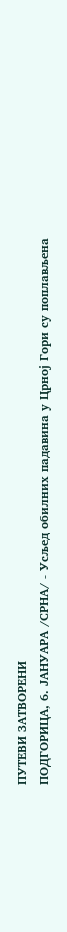ПУТЕВИ ЗАТВОРЕНИ
ПОДГОРИЦА, 6. ЈАНУАРА /СРНА/ - Усљед обилних падавина у Црној Гори су поплављена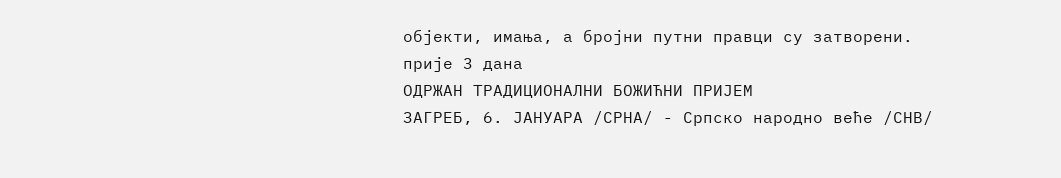објекти, имања, а бројни путни правци су затворени.
прије 3 дана
ОДРЖАН ТРАДИЦИОНАЛНИ БОЖИЋНИ ПРИЈЕМ
ЗАГРЕБ, 6. ЈАНУАРА /СРНА/ - Српско народно веће /СНВ/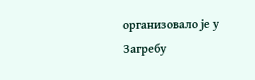организовало је у Загребу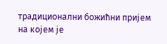традиционални божићни пријем на којем је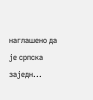наглашено да је српска заједн...